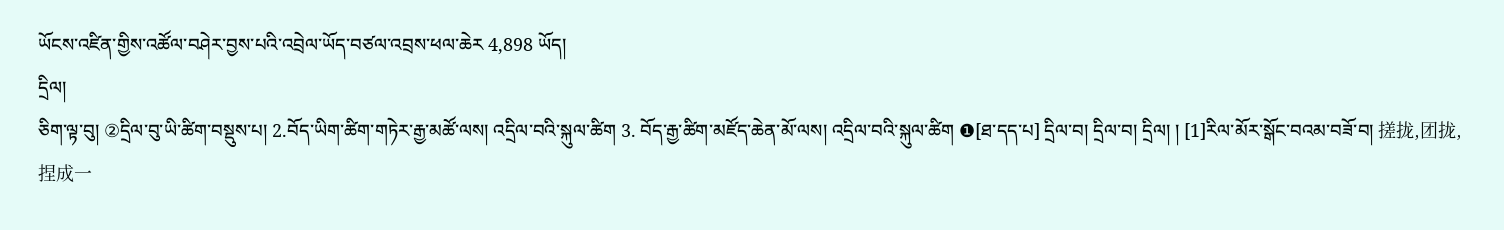ཡོངས་འཛིན་གྱིས་འཚོལ་བཤེར་བྱས་པའི་འབྲེལ་ཡོད་བཙལ་འབྲས་ཕལ་ཆེར 4,898 ཡོད།
དྲིལ།
ཅིག་ལྟ་བུ། ②དྲིལ་བུ་ཡི་ཚིག་བསྡུས་པ། 2.བོད་ཡིག་ཚིག་གཏེར་རྒྱ་མཚོ་ལས། འདྲིལ་བའི་སྐུལ་ཚིག 3. བོད་རྒྱ་ཚིག་མཛོད་ཆེན་མོ་ལས། འདྲིལ་བའི་སྐུལ་ཚིག ❶[ཐ་དད་པ] དྲིལ་བ། དྲིལ་བ། དྲིལ། ། [1]རིལ་མོར་སྒོང་བའམ་བཟོ་བ། 搓拢,团拢,捏成一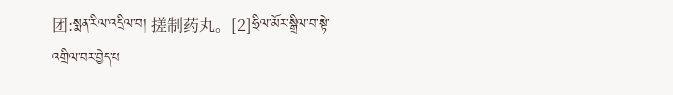团:སྨན་རིལ་འདྲིལ་བ། 搓制药丸。[2]ཧྲིལ་མོར་སྒྲིལ་བ་སྟེ་འགྲིལ་བར་བྱེད་པ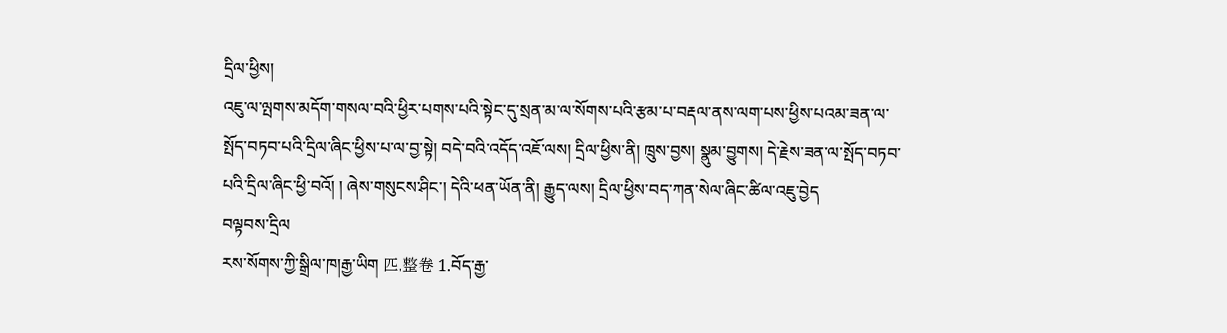དྲིལ་ཕྱིས།
འཇུ་ལ་ལྤགས་མདོག་གསལ་བའི་ཕྱིར་པགས་པའི་སྟེང་དུ་སྲན་མ་ལ་སོགས་པའི་རྩམ་པ་བརྡལ་ནས་ལག་པས་ཕྱིས་པའམ་ཟན་ལ་སྤོད་བཏབ་པའི་དྲིལ་ཞིང་ཕྱིས་པ་ལ་བྱ་སྟེ། བདེ་བའི་འདོད་འཇོ་ལས། དྲིལ་ཕྱིས་ནི། ཁྲུས་བྱས། སྣུམ་བྱུགས། དེ་རྗེས་ཟན་ལ་སྤོད་བཏབ་པའི་དྲིལ་ཞིང་ཕྱི་བའོ། ། ཞེས་གསུངས་ཤིང་། དེའི་ཕན་ཡོན་ནི། རྒྱུད་ལས། དྲིལ་ཕྱིས་བད་ཀན་སེལ་ཞིང་ཚིལ་འཇུ་བྱེད
བལྟབས་དྲིལ
རས་སོགས་ཀྱི་སྒྲིལ་ཁ།རྒྱ་ཡིག 匹,整卷 1.བོད་རྒྱ་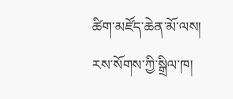ཚིག་མཛོད་ཆེན་མོ་ལས། རས་སོགས་ཀྱི་སྒྲིལ་ཁ།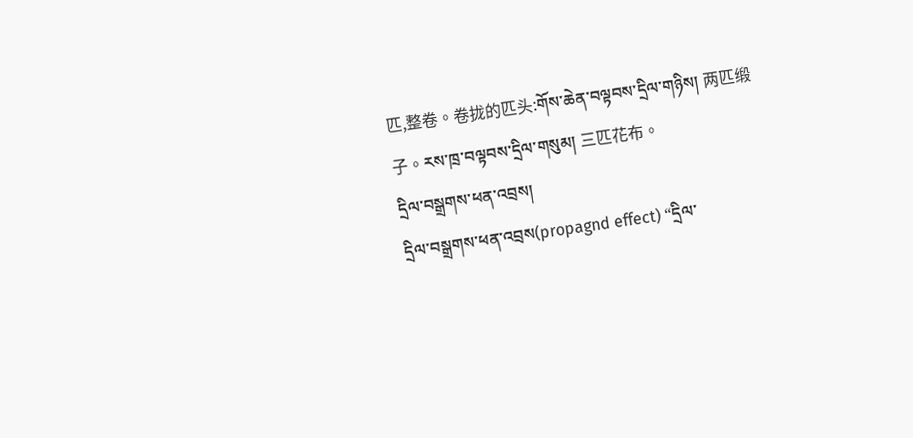匹,整卷。卷拢的匹头:གོས་ཆེན་བལྟབས་དྲིལ་གཉིས། 两匹缎子。རས་ཁྲ་བལྟབས་དྲིལ་གསུམ། 三匹花布。
དྲིལ་བསྒྲགས་ཕན་འབྲས།
དྲིལ་བསྒྲགས་ཕན་འབྲས(propagnd effect) “དྲིལ་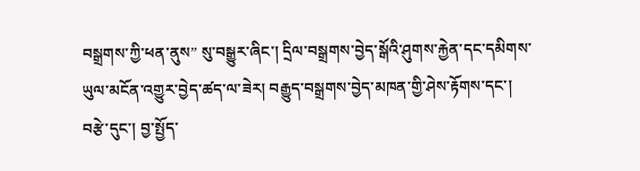བསྒྲགས་ཀྱི་ཕན་ནུས” སུ་བསྒྱུར་ཞིང་། དྲིལ་བསྒྲགས་བྱེད་སྒོའི་ཤུགས་རྐྱེན་དང་དམིགས་ཡུལ་མངོན་འགྱུར་བྱེད་ཚད་ལ་ཟེར། བརྒྱུད་བསྒྲགས་བྱེད་མཁན་གྱི་ཤེས་རྟོགས་དང་། བརྩེ་དུང་། བྱ་སྤྱོད་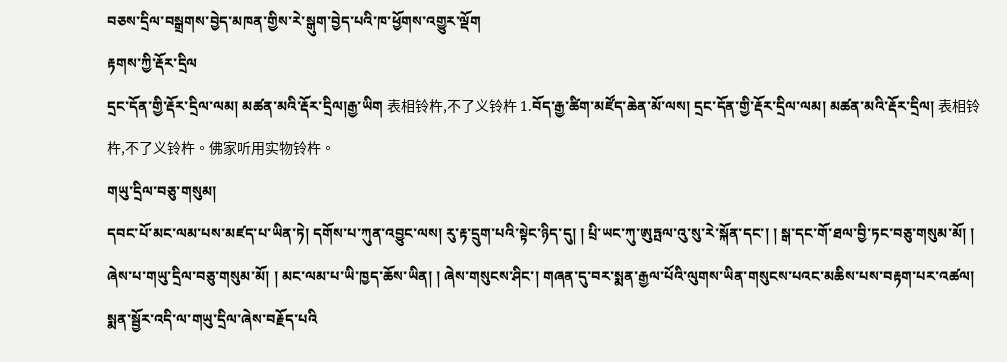བཅས་དྲིལ་བསྒྲགས་བྱེད་མཁན་གྱིས་རེ་སྒུག་བྱེད་པའི་ཁ་ཕྱོགས་འགྱུར་ལྡོག
རྟགས་ཀྱི་རྡོར་དྲིལ
དྲང་དོན་གྱི་རྡོར་དྲིལ་ལམ། མཚན་མའི་རྡོར་དྲིལ།རྒྱ་ཡིག 表相铃杵,不了义铃杵 1.བོད་རྒྱ་ཚིག་མཛོད་ཆེན་མོ་ལས། དྲང་དོན་གྱི་རྡོར་དྲིལ་ལམ། མཚན་མའི་རྡོར་དྲིལ། 表相铃杵,不了义铃杵。佛家听用实物铃杵。
གཡུ་དྲིལ་བཅུ་གསུམ།
དབང་པོ་མང་ལམ་པས་མཛད་པ་ཡིན་ཏེ། དགོས་པ་ཀུན་འབྱུང་ལས། རུ་རྟ་དྲུག་པའི་སྟེང་ཉིད་དུ། ། པྲི་ཡང་ཀུ་ཨུཏྤལ་འུ་སུ་རེ་སྐོན་དང་། ། སྒ་དང་གོ་ཐལ་བྱི་ཏང་བཅུ་གསུམ་མོ། ། ཞེས་པ་གཡུ་དྲིལ་བཅུ་གསུམ་མོ། ། མང་ལམ་པ་ཡི་ཁྱད་ཆོས་ཡིན། ། ཞེས་གསུངས་ཤིང་། གཞན་དུ་བར་སྨན་རྒྱལ་པོའི་ལུགས་ཡིན་གསུངས་པའང་མཆིས་པས་བརྟག་པར་འཚལ། སྨན་སྦྱོར་འདི་ལ་གཡུ་དྲིལ་ཞེས་བརྗོད་པའི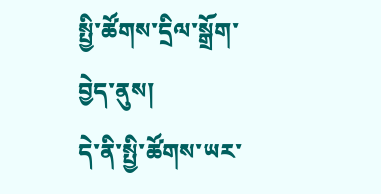སྤྱི་ཚོགས་དྲིལ་སྒྲོག་བྱེད་ནུས།
དེ་ནི་སྤྱི་ཚོགས་ཡར་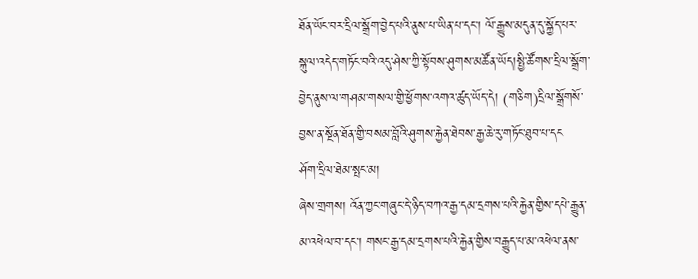ཐོན་ཡོང་བར་དྲིལ་སྒྲོག་བྱེད་པའི་ནུས་པ་ཡིན་པ་དང་། ལོ་རྒྱུས་མདུན་དུ་སྐྱོད་པར་སྐུལ་འདེད་གཏོང་བའི་འདུ་ཤེས་ཀྱི་སྟོབས་ཤུགས་མཚོན་ཡོད།སྤྱི་ཚོགས་དྲིལ་སྒྲོག་བྱེད་ནུས་ལ་གཤམ་གསལ་གྱི་ཕྱོགས་འགའ་ཚུད་ཡོད་དེ། (གཅིག)དྲིལ་སྒྲོགསོ་བྱས་ན་སྔོན་ཐོན་གྱི་བསམ་བློའི་ཤུགས་རྐྱེན་ཐེབས་རྒྱ་ཆེ་རུ་གཏོང་ཐུབ་པ་དང
ཤོག་དྲིལ་ཐེམ་སྤང་མ།
ཞེས་གྲགས། འོན་ཀྱང་གཞུང་དེ་ཉིད་བཀའ་རྒྱ་དམ་དྲགས་པའི་རྐྱེན་གྱིས་དཔེ་རྒྱུན་མ་འཕེལ་བ་དང་། གསང་རྒྱ་དམ་དྲགས་པའི་རྐྱེན་གྱིས་བརྒྱུད་པ་མ་འཕེལ་ནས་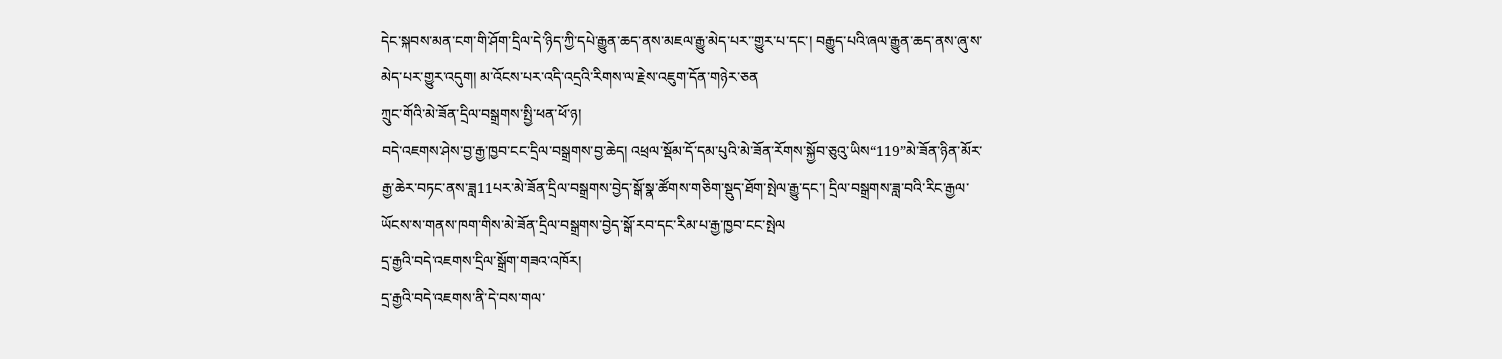དེང་སྐབས་མན་ངག་གི་ཤོག་དྲིལ་དེ་ཉིད་ཀྱི་དཔེ་རྒྱུན་ཆད་ནས་མཇལ་རྒྱུ་མེད་པར་་གྱུར་པ་དང་། བརྒྱུད་པའི་ཞལ་རྒྱུན་ཆད་ནས་ཞུ་ས་མེད་པར་གྱུར་འདུག། མ་འོངས་པར་འདི་འདྲའི་རིགས་ལ་རྗེས་འཇུག་དོན་གཉེར་ཅན
ཀྲུང་གོའི་མེ་ཟོན་དྲིལ་བསྒྲགས་སྤྱི་ཕན་ཕོ་ཉ།
བདེ་འཇགས་ཤེས་བྱ་རྒྱ་ཁྱབ་ངང་དྲིལ་བསྒྲགས་བྱ་ཆེད། འཕྲལ་སྡོམ་དོ་དམ་པུའི་མེ་ཟོན་རོགས་སྐྱོབ་ཅུའུ་ཡིས“119”མེ་ཟོན་ཉིན་མོར་རྒྱ་ཆེར་བཏང་ནས་ཟླ11པར་མེ་ཟོན་དྲིལ་བསྒྲགས་བྱེད་སྒོ་སྣ་ཚོགས་གཅིག་སྡུད་ཐོག་སྤེལ་རྒྱུ་དང་། དྲིལ་བསྒྲགས་ཟླ་བའི་རིང་རྒྱལ་ཡོངས་ས་གནས་ཁག་གིས་མེ་ཟོན་དྲིལ་བསྒྲགས་བྱེད་སྒོ་རབ་དང་རིམ་པ་རྒྱ་ཁྱབ་ངང་སྤེལ
དྲ་རྒྱའི་བདེ་འཇགས་དྲིལ་སྒྲོག་གཟའ་འཁོར།
དྲ་རྒྱའི་བདེ་འཇགས་ནི་དེ་བས་གལ་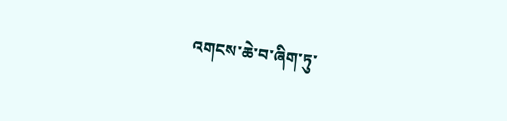འགངས་ཆེ་བ་ཞིག་ཏུ་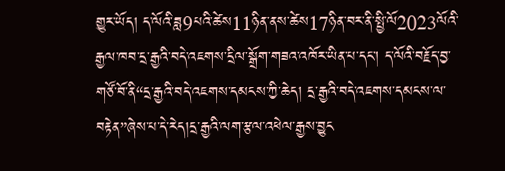གྱུར་ཡོད། ད་ལོའི་ཟླ9པའི་ཚེས11ཉིན་ནས་ཚེས17ཉིན་བར་ནི་སྤྱི་ལོ2023ལོའི་རྒྱལ་ཁབ་དྲ་རྒྱའི་བདེ་འཇགས་དྲིལ་སྒྲོག་གཟའ་འཁོར་ཡིན་པ་དང་། ད་ལོའི་བརྗོད་བྱ་གཙོ་བོ་ནི“དྲ་རྒྱའི་བདེ་འཇགས་དམངས་ཀྱི་ཆེད། དྲ་རྒྱའི་བདེ་འཇགས་དམངས་ལ་བརྟེན”ཞེས་པ་དེ་རེད།དྲ་རྒྱའི་ལག་རྩལ་འཕེལ་རྒྱས་བྱུང